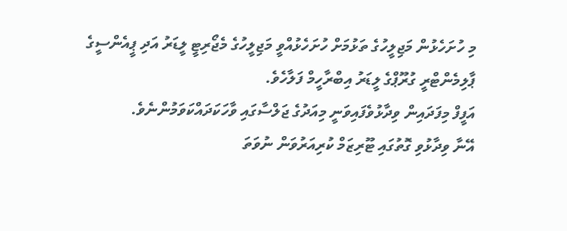މި ހުށަހެޅުން މަޖިލީހުގެ ތަޅުމަށް ހުށަހެޅުއްވީ މަޖިލީހުގެ މެޖޯރިޓީ ލީޑަރު އަދި ޕީއެންސީގެ ޕާލިމެންޓްރީ ގުރޫޕްގެ ލީޑަރު އިބްރާހީމް ފަލާހެވެ.
އަފީފް މިފަދައިން ވިދާޅުވެފައިވަނީ މިއަދުގެ ޖަލްސާގައި ވާހަކަދައްކަވަމުންނެވެ.
އޭނާ ވިދާޅުވި ގޮތުގައި ޓޫރިޒަމް ކުރިއަރުވަން ނުވަތަ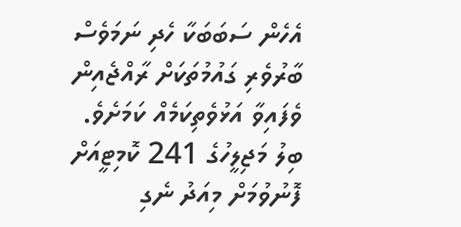އެހެން ސަބަބަކާ ހެދި ނަމަވެސް ބާރުވެރި ގައުމުތަކަށް ރާއްޖެއިން ވެފައިވާ އަޅުވެތިކަމެއް ކަމަށެވެ.
ބިލު މަޖިލީހުގެ 241 ކޮމިޓީއަށް ފޮނުވުމަށް މިއަދު ނެގި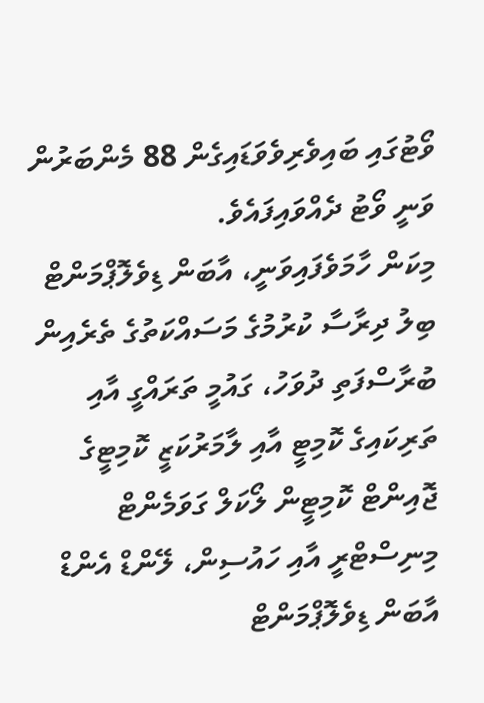ވޯޓުގައި ބައިވެރިވެވަޑައިގެން 88 މެންބަރުން ވަނީ ވޯޓު ދެއްވައިފައެވެ.
މިކަން ހާމަވެފައިވަނީ، އާބަން ޑިވެލޮޕްމަންޓް ބިލު ދިރާސާ ކުރުމުގެ މަސައްކަތުގެ ތެރެއިން ބުރާސްފަތި ދުވަހު، ގައުމީ ތަރައްގީ އާއި ތަރިކައިގެ ކޮމިޓީ އާއި ލާމަރުކަޒީ ކޮމިޓީގެ ޖޮއިންޓް ކޮމިޓީން ލޯކަލް ގަވަމެންޓް މިނިސްޓްރީ އާއި ހައުސިން، ލޭންޑް އެންޑް އާބަން ޑިވެލޮޕްމަންޓް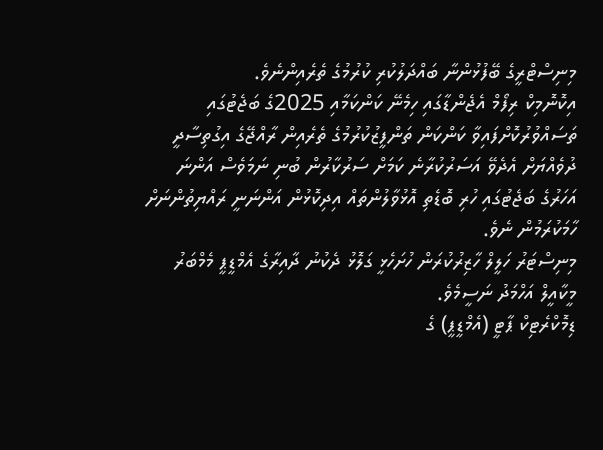މިނިސްޓްރީގެ ބޭފުޅުންނާ ބައްދަލުކުރި ކުރުމުގެ ތެރެއިންނެވެ.
އިކޮނޮމިކް ރިފޯމް އެޖެންޑާގައި ހިމެނޭ ކަންކަމާއި 2025ގެ ބަޖެޓުގައި ތަސައްވުރުކޮށްފައިވާ ކަންކަން ތަންފީޒުކުރުމުގެ ތެރެއިން ރާއްޖޭގެ އިގުތިސާދީ ދުވެއްޔަށް އެދެވޭ އަސަރުކުރާނެ ކަމަށް ސަރުކާރުން ބުނި ނަމަވެސް އަންނަ އަހަރުގެ ބަޖެޓުގައި ހުރި ބޮޑެތި އޮޅުވާލުންތައް އިދިކޮޅުން އަންނަނީ ރައްޔިތުންނަށް ހާމަކުރަމުން ނެވެ.
މިނިސްޓަރު ހަލީލް ހާޒިރުކުރަން ހުށަހެޅީ ގަލޮޅު ދެކުނު ދާއިރާގެ އެމްޑީޕީ މެމްބަރު މީކާއީލް އަހްމަދު ނަސީމެވެ.
ޑިމޮކްރެޓިކް ޕާޓީ (އެމްޑީޕީ) ގެ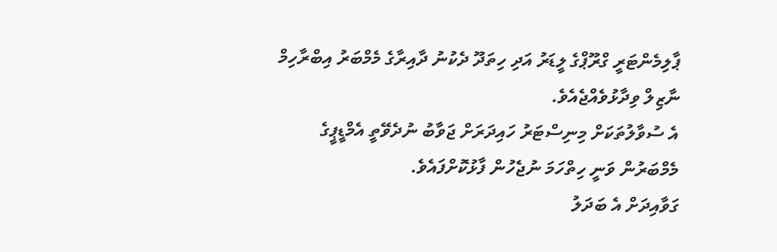ޕާލިމެންޓަރީ ގްރޫޕްގެ ލީޑަރު އަދި ހިތަދޫ ދެކުނު ދާއިރާގެ މެމްބަރު އިބްރާހިމް ނާޒިލް ވިދާޅުވެއްޖެއެވެ.
އެ ސުވާލުތަކަށް މިނިސްޓަރު ހައިދަރަށް ޖަވާބު ނުދެވޭތީ އެމްޑީޕީގެ މެމްބަރުން ވަނީ ހިތްހަމަ ނުޖެހުން ފާޅުކޮށްފައެވެ.
ގަވާއިދަށް އެ ބަދަލު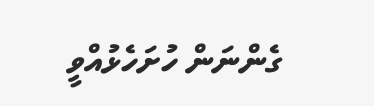ގެންނަން ހުށަހެޅުއްވީ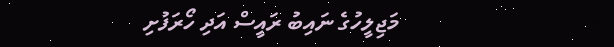މަޖިލީހުގެ ނައިބު ރައީސް އަދި ހޯރަފުށި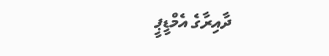ދާއިރާގެ އެމްޑީޕީ